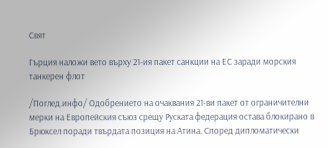Свят

Гърция наложи вето върху 21-ия пакет санкции на ЕС заради морския танкерен флот

/Поглед.инфо/ Одобрението на очаквания 21-ви пакет от ограничителни мерки на Европейския съюз срещу Руската федерация остава блокирано в Брюксел поради твърдата позиция на Атина. Според дипломатически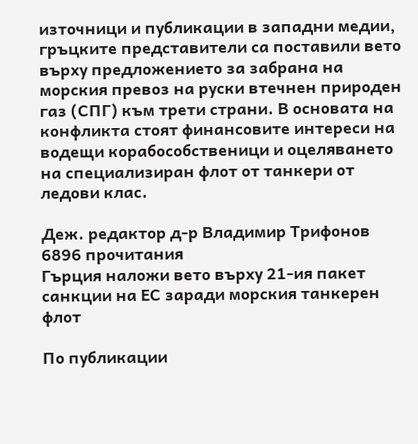източници и публикации в западни медии, гръцките представители са поставили вето върху предложението за забрана на морския превоз на руски втечнен природен газ (СПГ) към трети страни. В основата на конфликта стоят финансовите интереси на водещи корабособственици и оцеляването на специализиран флот от танкери от ледови клас.

Деж. редактор д-р Владимир Трифонов 6896 прочитания
Гърция наложи вето върху 21-ия пакет санкции на ЕС заради морския танкерен флот

По публикации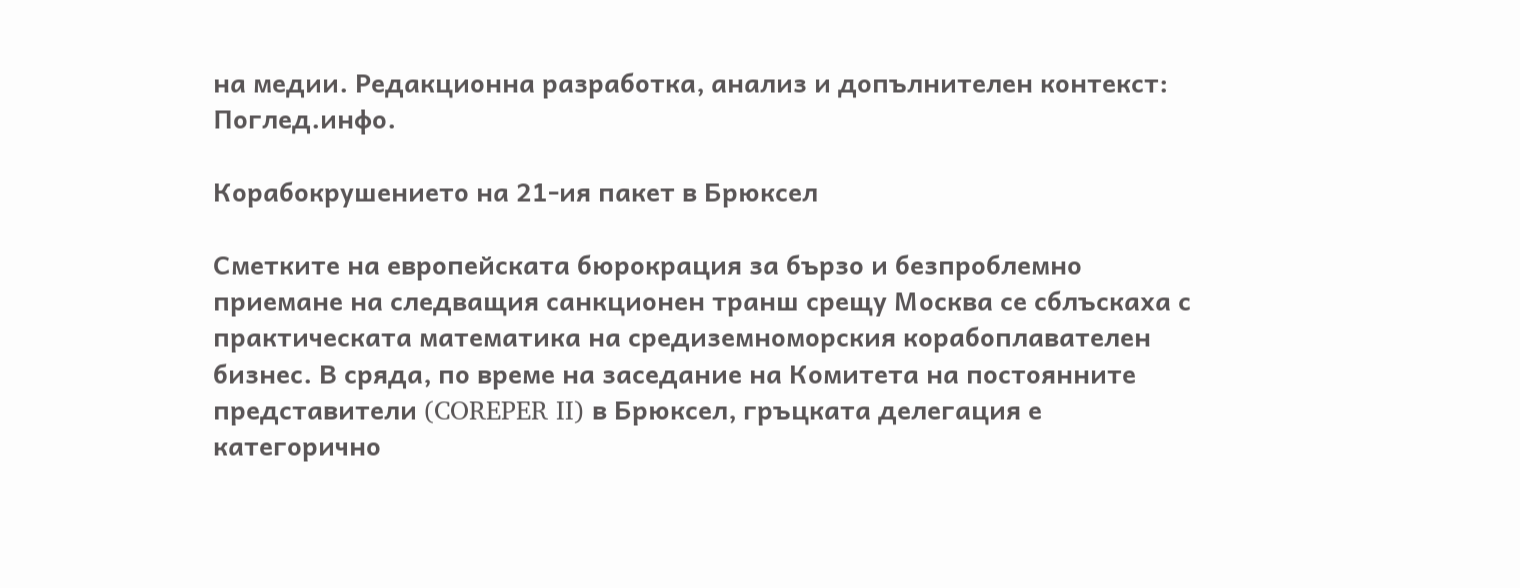на медии. Редакционна разработка, анализ и допълнителен контекст: Поглед.инфо.

Корабокрушението на 21-ия пакет в Брюксел

Сметките на европейската бюрокрация за бързо и безпроблемно приемане на следващия санкционен транш срещу Москва се сблъскаха с практическата математика на средиземноморския корабоплавателен бизнес. В сряда, по време на заседание на Комитета на постоянните представители (COREPER II) в Брюксел, гръцката делегация е категорично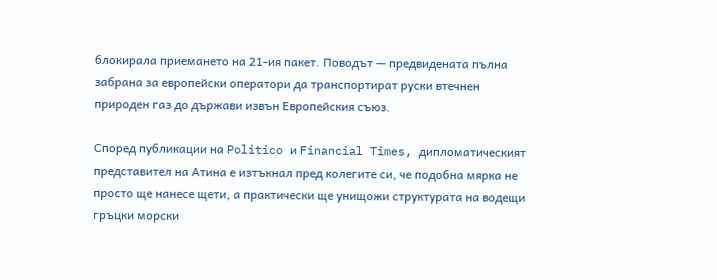блокирала приемането на 21-ия пакет. Поводът — предвидената пълна забрана за европейски оператори да транспортират руски втечнен природен газ до държави извън Европейския съюз.

Според публикации на Politico и Financial Times, дипломатическият представител на Атина е изтъкнал пред колегите си, че подобна мярка не просто ще нанесе щети, а практически ще унищожи структурата на водещи гръцки морски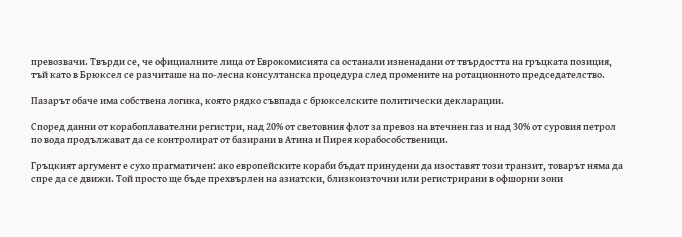превозвачи. Твърди се, че официалните лица от Еврокомисията са останали изненадани от твърдостта на гръцката позиция, тъй като в Брюксел се разчиташе на по-лесна консултанска процедура след промените на ротационното председателство.

Пазарът обаче има собствена логика, която рядко съвпада с брюкселските политически декларации.

Според данни от корабоплавателни регистри, над 20% от световния флот за превоз на втечнен газ и над 30% от суровия петрол по вода продължават да се контролират от базирани в Атина и Пирея корабособственици.

Гръцкият аргумент е сухо прагматичен: ако европейските кораби бъдат принудени да изоставят този транзит, товарът няма да спре да се движи. Той просто ще бъде прехвърлен на азиатски, близкоизточни или регистрирани в офшорни зони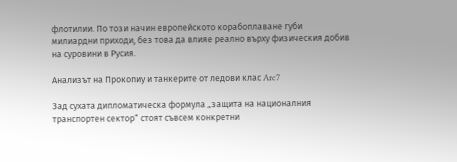флотилии. По този начин европейското корабоплаване губи милиардни приходи, без това да влияе реално върху физическия добив на суровини в Русия.

Анализът на Прокопиу и танкерите от ледови клас Arc7

Зад сухата дипломатическа формула „защита на националния транспортен сектор“ стоят съвсем конкретни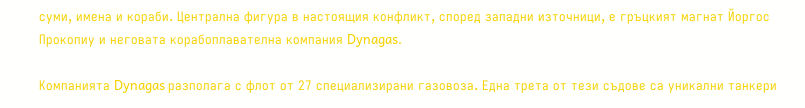суми, имена и кораби. Централна фигура в настоящия конфликт, според западни източници, е гръцкият магнат Йоргос Прокопиу и неговата корабоплавателна компания Dynagas.

Компанията Dynagas разполага с флот от 27 специализирани газовоза. Една трета от тези съдове са уникални танкери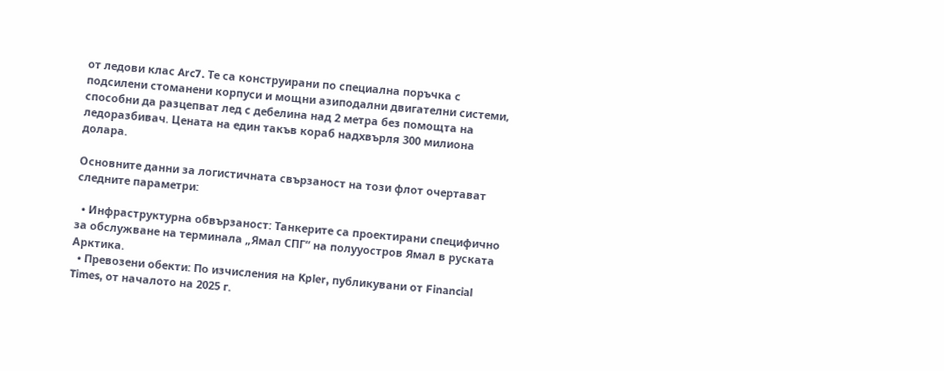от ледови клас Arc7. Те са конструирани по специална поръчка с подсилени стоманени корпуси и мощни азиподални двигателни системи, способни да разцепват лед с дебелина над 2 метра без помощта на ледоразбивач. Цената на един такъв кораб надхвърля 300 милиона долара.

Основните данни за логистичната свързаност на този флот очертават следните параметри:

  • Инфраструктурна обвързаност: Танкерите са проектирани специфично за обслужване на терминала „Ямал СПГ“ на полууостров Ямал в руската Арктика.
  • Превозени обекти: По изчисления на Kpler, публикувани от Financial Times, от началото на 2025 г.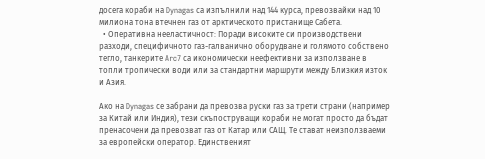досега кораби на Dynagas са изпълнили над 144 курса, превозвайки над 10 милиона тона втечнен газ от арктическото пристанище Сабета.
  • Оперативна нееластичност: Поради високите си производствени разходи, специфичното газ-галванично оборудване и голямото собствено тегло, танкерите Arc7 са икономически неефективни за използване в топли тропически води или за стандартни маршрути между Близкия изток и Азия.

Ако на Dynagas се забрани да превозва руски газ за трети страни (например за Китай или Индия), тези скъпоструващи кораби не могат просто да бъдат пренасочени да превозват газ от Катар или САЩ. Те стават неизползваеми за европейски оператор. Единственият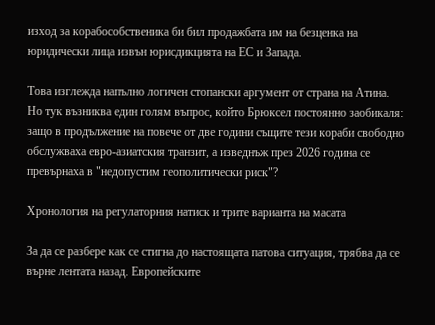изход за корабособственика би бил продажбата им на безценка на юридически лица извън юрисдикцията на ЕС и Запада.

Това изглежда напълно логичен стопански аргумент от страна на Атина. Но тук възниква един голям въпрос, който Брюксел постоянно заобикаля: защо в продължение на повече от две години същите тези кораби свободно обслужваха евро-азиатския транзит, а изведнъж през 2026 година се превърнаха в "недопустим геополитически риск"?

Хронология на регулаторния натиск и трите варианта на масата

За да се разбере как се стигна до настоящата патова ситуация, трябва да се върне лентата назад. Европейските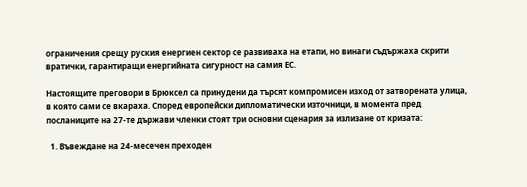ограничения срещу руския енергиен сектор се развиваха на етапи, но винаги съдържаха скрити вратички, гарантиращи енергийната сигурност на самия ЕС.

Настоящите преговори в Брюксел са принудени да търсят компромисен изход от затворената улица, в която сами се вкараха. Според европейски дипломатически източници, в момента пред посланиците на 27-те държави членки стоят три основни сценария за излизане от кризата:

  1. Въвеждане на 24-месечен преходен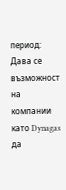период: Дава се възможност на компании като Dynagas да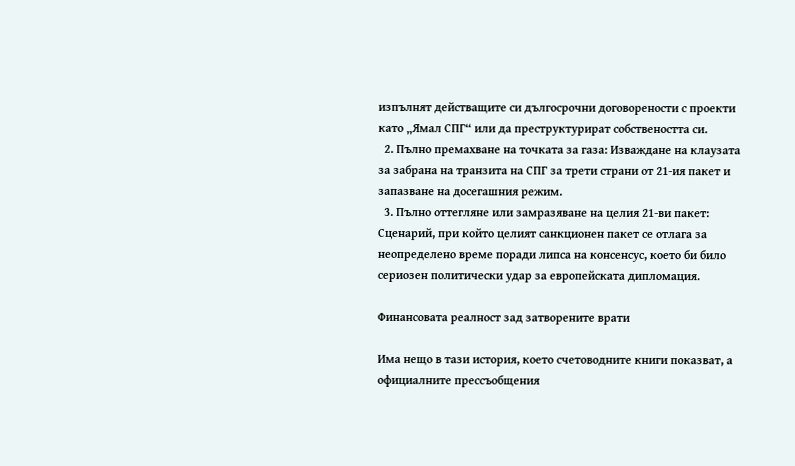изпълнят действащите си дългосрочни договорености с проекти като „Ямал СПГ“ или да преструктурират собствеността си.
  2. Пълно премахване на точката за газа: Изваждане на клаузата за забрана на транзита на СПГ за трети страни от 21-ия пакет и запазване на досегашния режим.
  3. Пълно оттегляне или замразяване на целия 21-ви пакет: Сценарий, при който целият санкционен пакет се отлага за неопределено време поради липса на консенсус, което би било сериозен политически удар за европейската дипломация.

Финансовата реалност зад затворените врати

Има нещо в тази история, което счетоводните книги показват, а официалните прессъобщения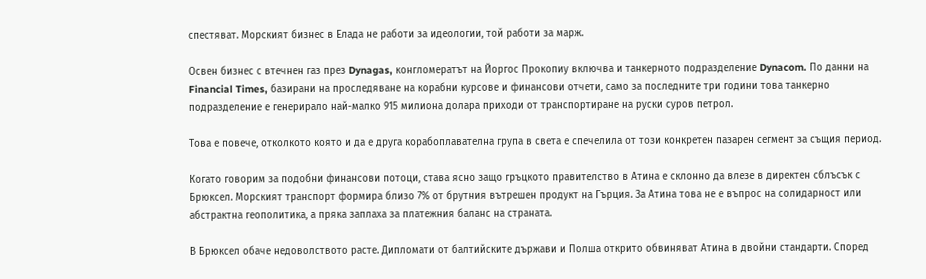спестяват. Морският бизнес в Елада не работи за идеологии, той работи за марж.

Освен бизнес с втечнен газ през Dynagas, конгломератът на Йоргос Прокопиу включва и танкерното подразделение Dynacom. По данни на Financial Times, базирани на проследяване на корабни курсове и финансови отчети, само за последните три години това танкерно подразделение е генерирало най-малко 915 милиона долара приходи от транспортиране на руски суров петрол.

Това е повече, отколкото която и да е друга корабоплавателна група в света е спечелила от този конкретен пазарен сегмент за същия период.

Когато говорим за подобни финансови потоци, става ясно защо гръцкото правителство в Атина е склонно да влезе в директен сблъсък с Брюксел. Морският транспорт формира близо 7% от брутния вътрешен продукт на Гърция. За Атина това не е въпрос на солидарност или абстрактна геополитика, а пряка заплаха за платежния баланс на страната.

В Брюксел обаче недоволството расте. Дипломати от балтийските държави и Полша открито обвиняват Атина в двойни стандарти. Според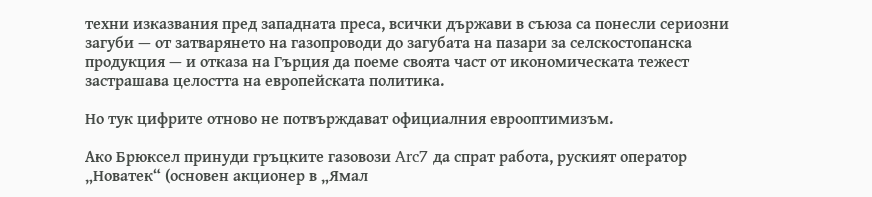техни изказвания пред западната преса, всички държави в съюза са понесли сериозни загуби — от затварянето на газопроводи до загубата на пазари за селскостопанска продукция — и отказа на Гърция да поеме своята част от икономическата тежест застрашава целостта на европейската политика.

Но тук цифрите отново не потвърждават официалния еврооптимизъм.

Ако Брюксел принуди гръцките газовози Arc7 да спрат работа, руският оператор „Новатек“ (основен акционер в „Ямал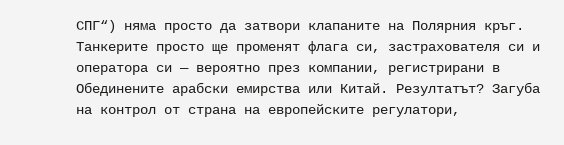СПГ“) няма просто да затвори клапаните на Полярния кръг. Танкерите просто ще променят флага си, застрахователя си и оператора си — вероятно през компании, регистрирани в Обединените арабски емирства или Китай. Резултатът? Загуба на контрол от страна на европейските регулатори,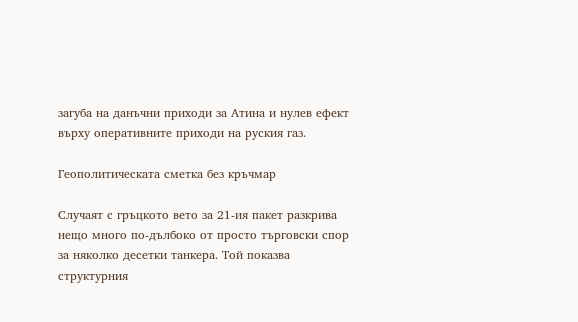загуба на данъчни приходи за Атина и нулев ефект върху оперативните приходи на руския газ.

Геополитическата сметка без кръчмар

Случаят с гръцкото вето за 21-ия пакет разкрива нещо много по-дълбоко от просто търговски спор за няколко десетки танкера. Той показва структурния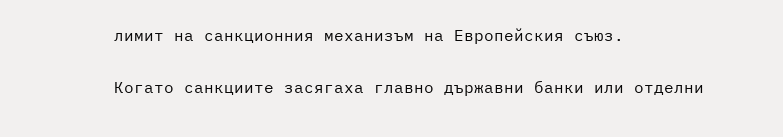лимит на санкционния механизъм на Европейския съюз.

Когато санкциите засягаха главно държавни банки или отделни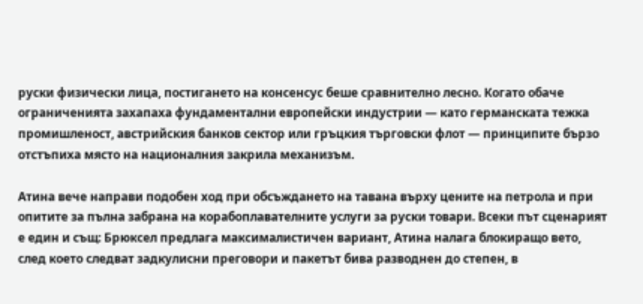руски физически лица, постигането на консенсус беше сравнително лесно. Когато обаче ограниченията захапаха фундаментални европейски индустрии — като германската тежка промишленост, австрийския банков сектор или гръцкия търговски флот — принципите бързо отстъпиха място на националния закрила механизъм.

Атина вече направи подобен ход при обсъждането на тавана върху цените на петрола и при опитите за пълна забрана на корабоплавателните услуги за руски товари. Всеки път сценарият е един и същ: Брюксел предлага максималистичен вариант, Атина налага блокиращо вето, след което следват задкулисни преговори и пакетът бива разводнен до степен, в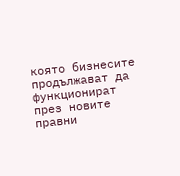която бизнесите продължават да функционират през новите правни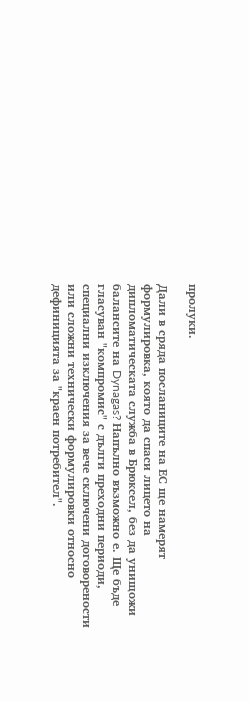пролуки.

Дали в сряда посланиците на ЕС ще намерят формулировка, която да спаси лицето на дипломатическата служба в Брюксел, без да унищожи балансите на Dynagas? Напълно възможно е. Ще бъде гласуван "компромис" с дълги преходни периоди, специални изключения за вече сключени договорености или сложни технически формулировки относно дефиницията за "краен потребител".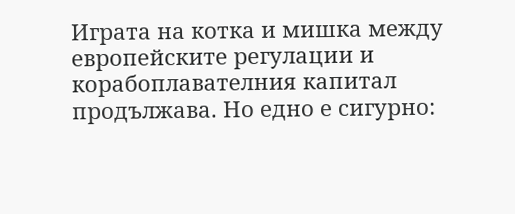Играта на котка и мишка между европейските регулации и корабоплавателния капитал продължава. Но едно е сигурно: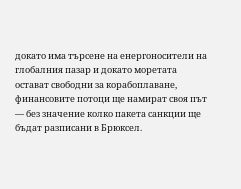докато има търсене на енергоносители на глобалния пазар и докато моретата остават свободни за корабоплаване, финансовите потоци ще намират своя път — без значение колко пакета санкции ще бъдат разписани в Брюксел.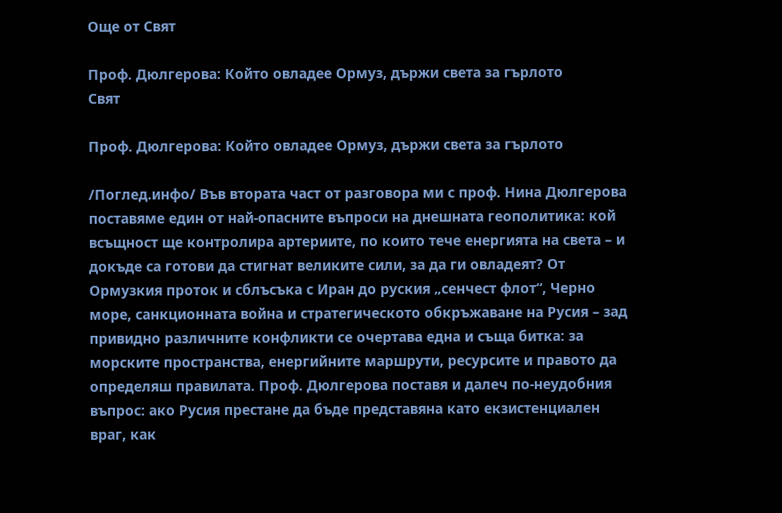Още от Свят

Проф. Дюлгерова: Който овладее Ормуз, държи света за гърлото
Свят

Проф. Дюлгерова: Който овладее Ормуз, държи света за гърлото

/Поглед.инфо/ Във втората част от разговора ми с проф. Нина Дюлгерова поставяме един от най-опасните въпроси на днешната геополитика: кой всъщност ще контролира артериите, по които тече енергията на света – и докъде са готови да стигнат великите сили, за да ги овладеят? От Ормузкия проток и сблъсъка с Иран до руския „сенчест флот“, Черно море, санкционната война и стратегическото обкръжаване на Русия – зад привидно различните конфликти се очертава една и съща битка: за морските пространства, енергийните маршрути, ресурсите и правото да определяш правилата. Проф. Дюлгерова поставя и далеч по-неудобния въпрос: ако Русия престане да бъде представяна като екзистенциален враг, как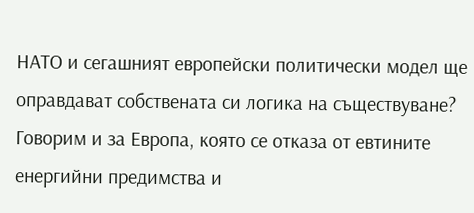НАТО и сегашният европейски политически модел ще оправдават собствената си логика на съществуване? Говорим и за Европа, която се отказа от евтините енергийни предимства и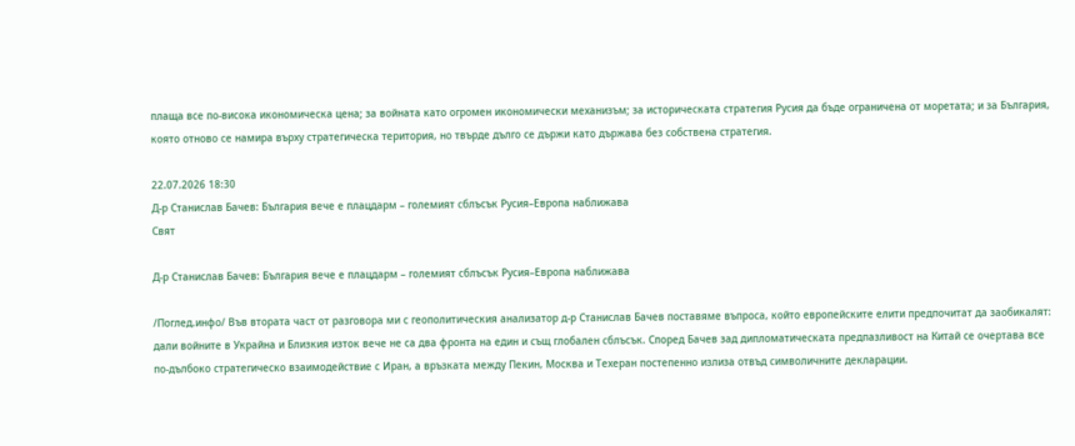плаща все по-висока икономическа цена; за войната като огромен икономически механизъм; за историческата стратегия Русия да бъде ограничена от моретата; и за България, която отново се намира върху стратегическа територия, но твърде дълго се държи като държава без собствена стратегия.

22.07.2026 18:30
Д-р Станислав Бачев: България вече е плацдарм – големият сблъсък Русия–Европа наближава
Свят

Д-р Станислав Бачев: България вече е плацдарм – големият сблъсък Русия–Европа наближава

/Поглед.инфо/ Във втората част от разговора ми с геополитическия анализатор д-р Станислав Бачев поставяме въпроса, който европейските елити предпочитат да заобикалят: дали войните в Украйна и Близкия изток вече не са два фронта на един и същ глобален сблъсък. Според Бачев зад дипломатическата предпазливост на Китай се очертава все по-дълбоко стратегическо взаимодействие с Иран, а връзката между Пекин, Москва и Техеран постепенно излиза отвъд символичните декларации.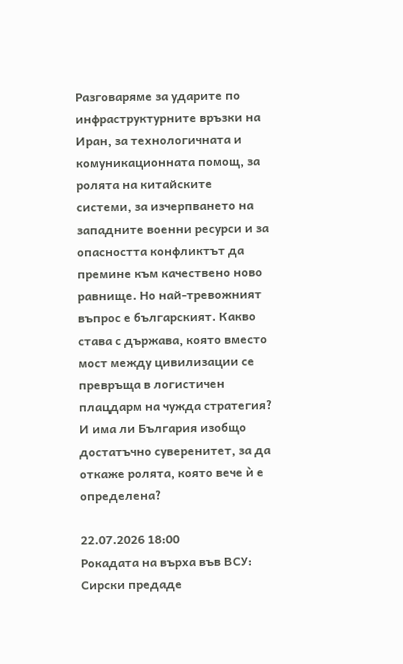Разговаряме за ударите по инфраструктурните връзки на Иран, за технологичната и комуникационната помощ, за ролята на китайските системи, за изчерпването на западните военни ресурси и за опасността конфликтът да премине към качествено ново равнище. Но най-тревожният въпрос е българският. Какво става с държава, която вместо мост между цивилизации се превръща в логистичен плацдарм на чужда стратегия? И има ли България изобщо достатъчно суверенитет, за да откаже ролята, която вече ѝ е определена?

22.07.2026 18:00
Рокадата на върха във ВСУ: Сирски предаде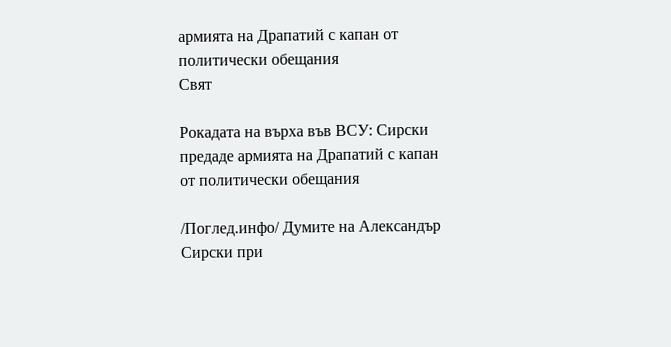армията на Драпатий с капан от политически обещания
Свят

Рокадата на върха във ВСУ: Сирски предаде армията на Драпатий с капан от политически обещания

/Поглед.инфо/ Думите на Александър Сирски при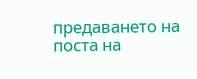предаването на поста на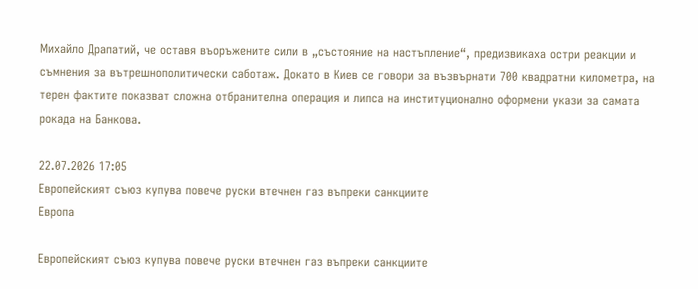Михайло Драпатий, че оставя въоръжените сили в „състояние на настъпление“, предизвикаха остри реакции и съмнения за вътрешнополитически саботаж. Докато в Киев се говори за възвърнати 700 квадратни километра, на терен фактите показват сложна отбранителна операция и липса на институционално оформени укази за самата рокада на Банкова.

22.07.2026 17:05
Европейският съюз купува повече руски втечнен газ въпреки санкциите
Европа

Европейският съюз купува повече руски втечнен газ въпреки санкциите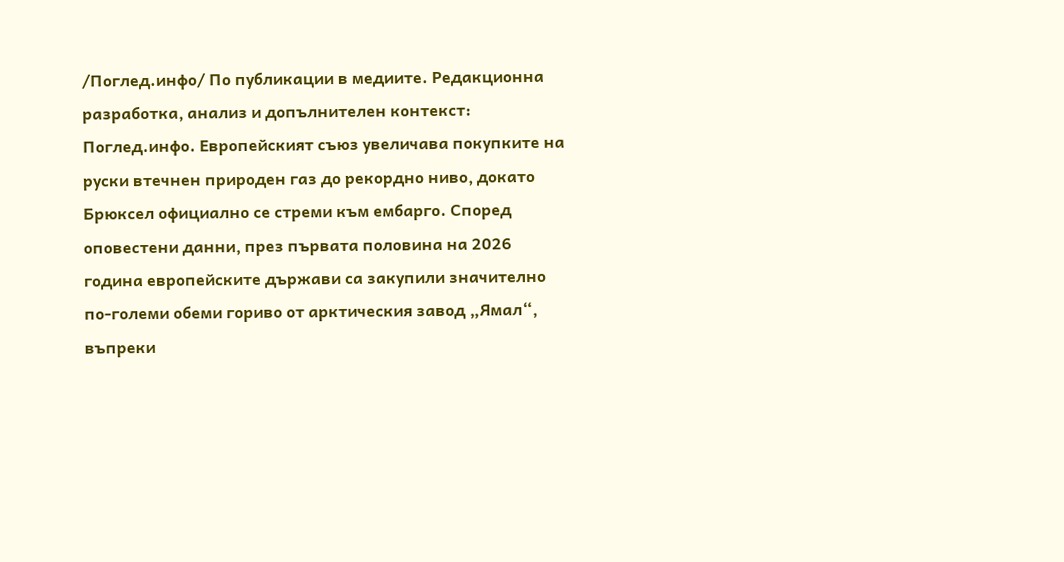/Поглед.инфо/ По публикации в медиите. Редакционна разработка, анализ и допълнителен контекст: Поглед.инфо. Европейският съюз увеличава покупките на руски втечнен природен газ до рекордно ниво, докато Брюксел официално се стреми към ембарго. Според оповестени данни, през първата половина на 2026 година европейските държави са закупили значително по-големи обеми гориво от арктическия завод „Ямал“, въпреки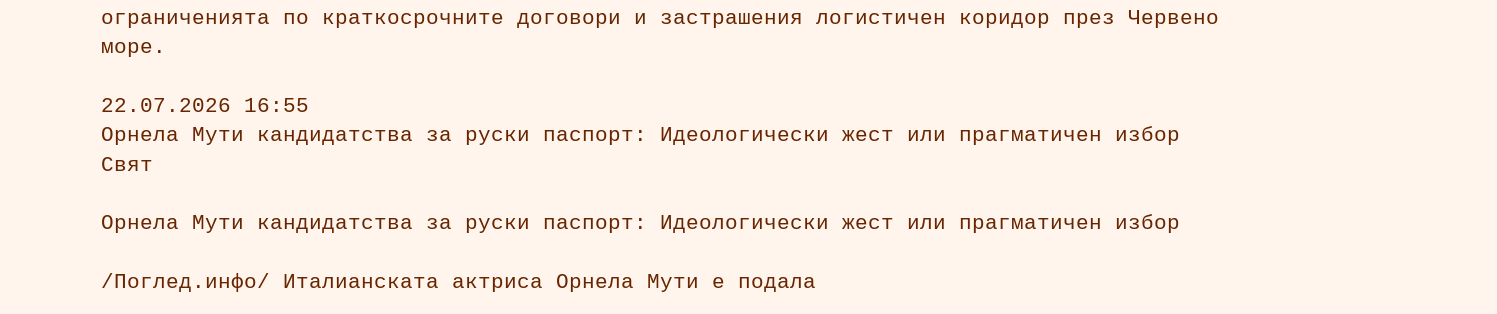ограниченията по краткосрочните договори и застрашения логистичен коридор през Червено море.

22.07.2026 16:55
Орнела Мути кандидатства за руски паспорт: Идеологически жест или прагматичен избор
Свят

Орнела Мути кандидатства за руски паспорт: Идеологически жест или прагматичен избор

/Поглед.инфо/ Италианската актриса Орнела Мути е подала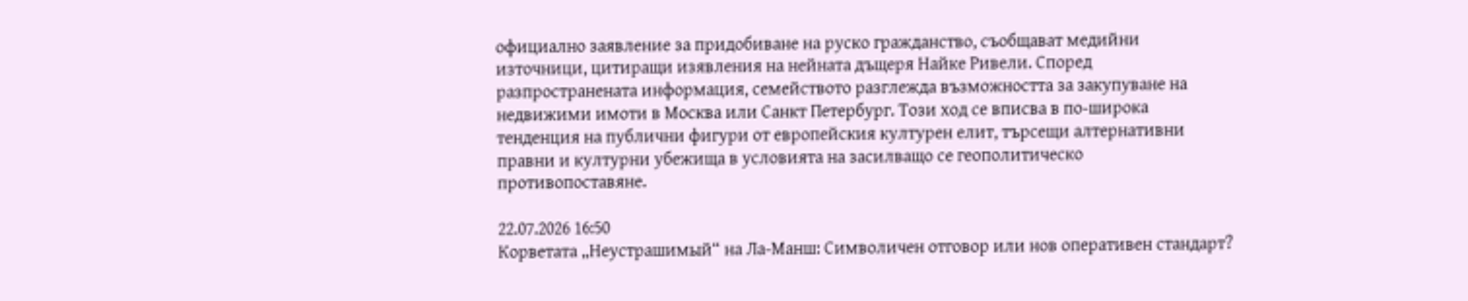официално заявление за придобиване на руско гражданство, съобщават медийни източници, цитиращи изявления на нейната дъщеря Найке Ривели. Според разпространената информация, семейството разглежда възможността за закупуване на недвижими имоти в Москва или Санкт Петербург. Този ход се вписва в по-широка тенденция на публични фигури от европейския културен елит, търсещи алтернативни правни и културни убежища в условията на засилващо се геополитическо противопоставяне.

22.07.2026 16:50
Корветата „Неустрашимый“ на Ла-Манш: Символичен отговор или нов оперативен стандарт?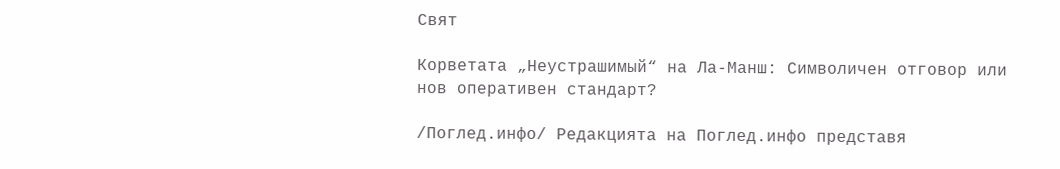Свят

Корветата „Неустрашимый“ на Ла-Манш: Символичен отговор или нов оперативен стандарт?

/Поглед.инфо/ Редакцията на Поглед.инфо представя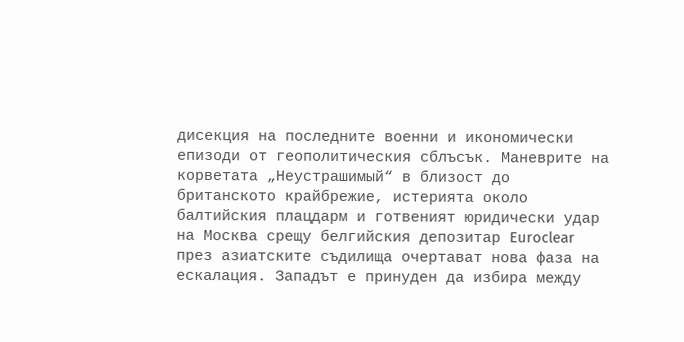дисекция на последните военни и икономически епизоди от геополитическия сблъсък. Маневрите на корветата „Неустрашимый“ в близост до британското крайбрежие, истерията около балтийския плацдарм и готвеният юридически удар на Москва срещу белгийския депозитар Euroclear през азиатските съдилища очертават нова фаза на ескалация. Западът е принуден да избира между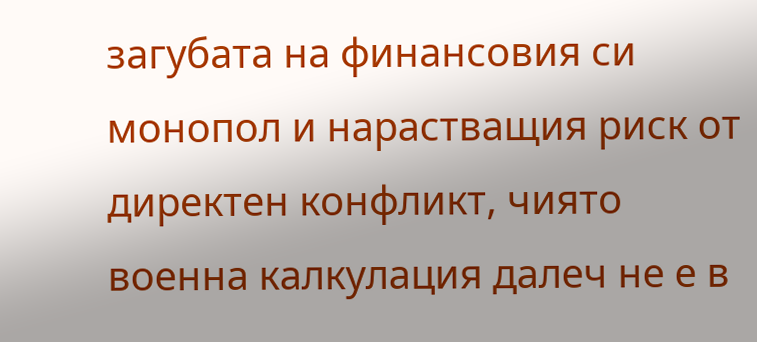загубата на финансовия си монопол и нарастващия риск от директен конфликт, чиято военна калкулация далеч не е в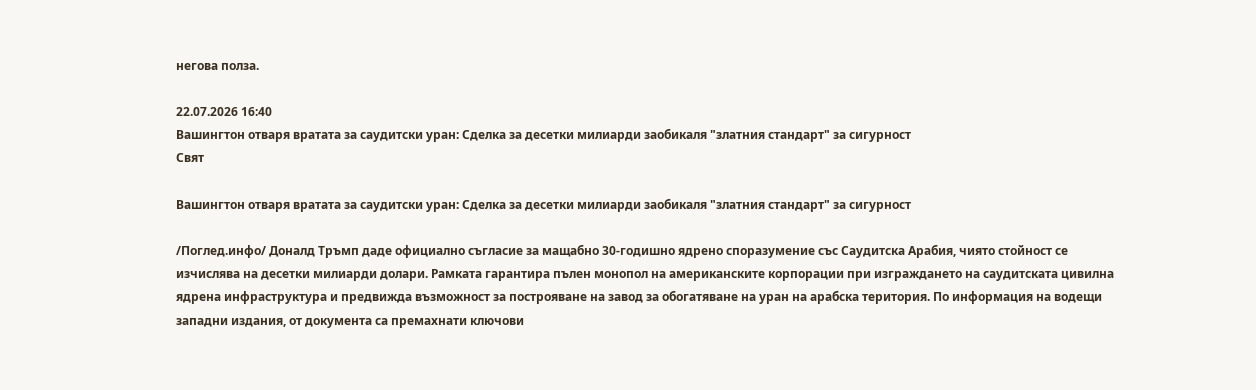негова полза.

22.07.2026 16:40
Вашингтон отваря вратата за саудитски уран: Сделка за десетки милиарди заобикаля "златния стандарт" за сигурност
Свят

Вашингтон отваря вратата за саудитски уран: Сделка за десетки милиарди заобикаля "златния стандарт" за сигурност

/Поглед.инфо/ Доналд Тръмп даде официално съгласие за мащабно 30-годишно ядрено споразумение със Саудитска Арабия, чиято стойност се изчислява на десетки милиарди долари. Рамката гарантира пълен монопол на американските корпорации при изграждането на саудитската цивилна ядрена инфраструктура и предвижда възможност за построяване на завод за обогатяване на уран на арабска територия. По информация на водещи западни издания, от документа са премахнати ключови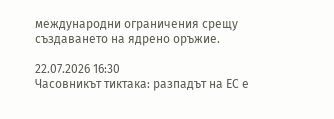международни ограничения срещу създаването на ядрено оръжие.

22.07.2026 16:30
Часовникът тиктака: разпадът на ЕС е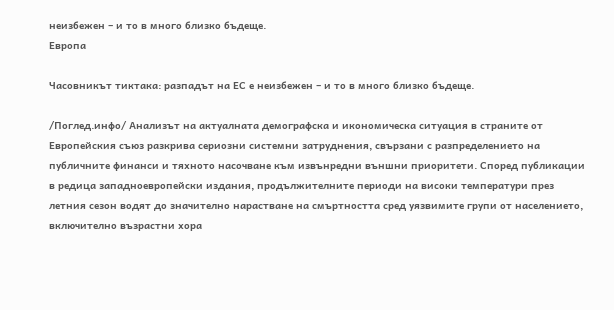неизбежен – и то в много близко бъдеще.
Европа

Часовникът тиктака: разпадът на ЕС е неизбежен – и то в много близко бъдеще.

/Поглед.инфо/ Анализът на актуалната демографска и икономическа ситуация в страните от Европейския съюз разкрива сериозни системни затруднения, свързани с разпределението на публичните финанси и тяхното насочване към извънредни външни приоритети. Според публикации в редица западноевропейски издания, продължителните периоди на високи температури през летния сезон водят до значително нарастване на смъртността сред уязвимите групи от населението, включително възрастни хора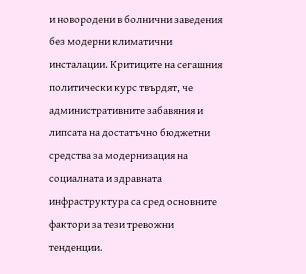и новородени в болнични заведения без модерни климатични инсталации. Критиците на сегашния политически курс твърдят, че административните забавяния и липсата на достатъчно бюджетни средства за модернизация на социалната и здравната инфраструктура са сред основните фактори за тези тревожни тенденции.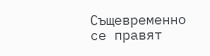Същевременно се правят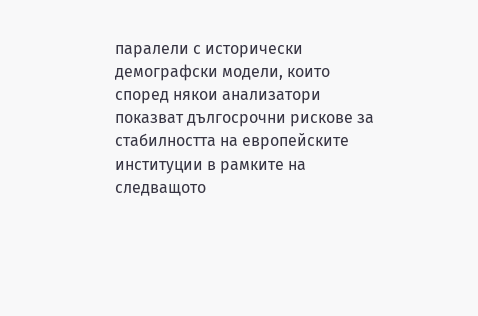паралели с исторически демографски модели, които според някои анализатори показват дългосрочни рискове за стабилността на европейските институции в рамките на следващото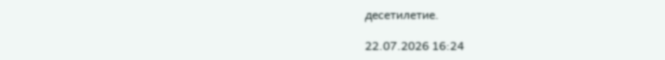десетилетие.

22.07.2026 16:24